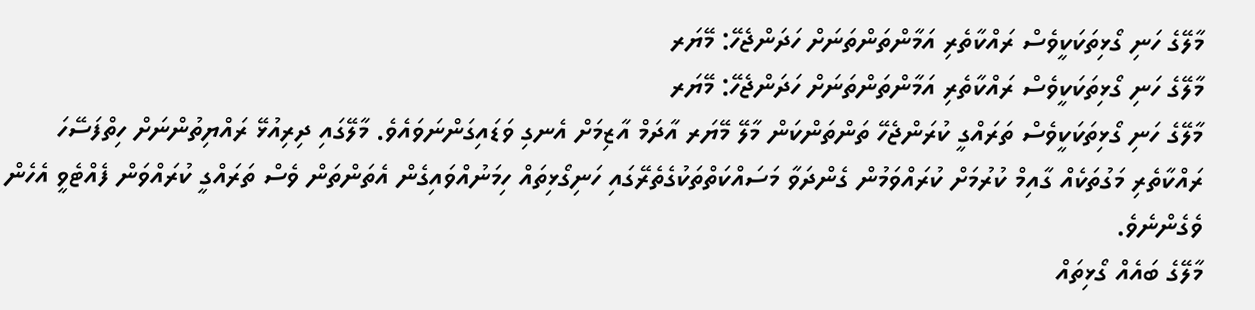މާލޭގެ ހަނި ގޯޅިތަކަކީވެސް ރައްކާތެރި އަމާންތަންތަނަށް ހަދަންޖެހޭ: މޭޔަރ
މާލޭގެ ހަނި ގޯޅިތަކަކީވެސް ރައްކާތެރި އަމާންތަންތަނަށް ހަދަންޖެހޭ: މޭޔަރ
މާލޭގެ ހަނި ގޯޅިތަކަކީވެސް ތަރައްގީ ކުރަންޖެހޭ ތަންތަންކަން މާލޭ މޭޔަރ އާދަމް އާޒިމަށް އެނގި ވަޑައިގަންނަވައެވެ. މާލޭގައި ދިރިއުޅޭ ރައްޔިތުންނަށް ހިތްފަސޭހަ ރައްކާތެރި މަގުތަކެއް ގާއިމް ކުރުމަށް ކުރައްވަމުން ގެންދަވާ މަސައްކަތްތަކުގެތެރޭގައި ހަނިގޯޅިތައް ހިމަނުއްވައިގެން އެތަންތަން ވެސް ތަރައްގީ ކުރައްވަން ފެއްޓެވީ އެހެން ވެގެންނެވެ.
މާލޭގެ ބައެއް ގޯޅިތައް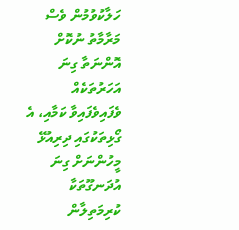ހަލާކުވުމުން ވެސް މަރާމާތު ނުކޮށް އޮންނަތާ ގިނަ އަހަރުތަކެއް ވެފައިވެފައިވާ ކަމާއި، އެ ގޯޅިތަކުގައި ދިރިއުޅޭ މީހުންނަށް ގިނަ އުދަނގޫތަކާ ކުރިމަތިލާން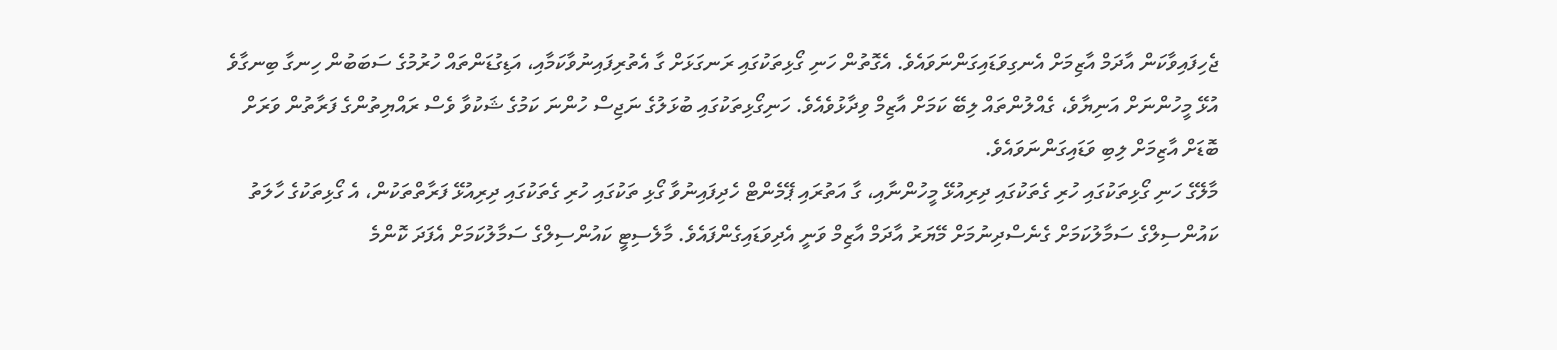ޖެހިފައިވާކަން އާދަމް އާޒިމަށް އެނގިވަޑައިގަންނަވައެވެ. އެގޮތުން ހަނި ގޯޅިތަކުގައި ރަނގަޅަށް ގާ އެތުރިފައިނުވާކަމާއި، އަޑިގުޑަންތައް ހުރުމުގެ ސަބަބުން ހިނގާ ބިނގާވެ އުޅޭ މީހުންނަށް އަނިޔާވެ، ގެއްލުންތައް ލިބޭ ކަމަށް އާޒިމް ވިދާޅުވެއެވެ. ހަނިގޯޅިތަކުގައި ބުޅަލުގެ ނަޖިސް ހުންނަ ކަމުގެ ޝަކުވާ ވެސް ރައްޔިތުންގެ ފަރާތުން ވަރަށް ބޮޑަށް އާޒިމަށް ލިބި ވަޑައިގަންނަވައެވެ.
މާލޭގެ ހަނި ގޯޅިތަކުގައި ހުރި ގެތަކުގައި ދިރިއުޅޭ މީހުންނާއި، ގާ އަތުރައި ޕޭމެންޓް ހެދިފައިނުވާ ގޯޅި ތަކުގައި ހުރި ގެތަކުގައި ދިރިއުޅޭ ފަރާތްތަކުން، އެ ގޯޅިތަކުގެ ހާލަތު ކައުންސިލްގެ ސަމާލުކަމަށް ގެނެސްދިނުމަށް މޭޔަރު އާދަމް އާޒިމް ވަނީ އެދިވަޑައިގެންފައެވެ. މާލެސިޓީ ކައުންސިލްގެ ސަމާލުކަމަށް އެފަދަ ކޮންމެ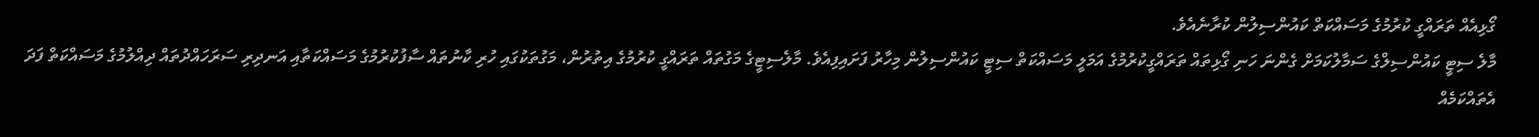ގޯޅިއެއް ތަރައްގީ ކުރުމުގެ މަސައްކަތް ކައުންސިލުން ކުރާނެއެވެ.
މާލެ ސިޓީ ކައުންސިލްގެ ސަމާލުކަމަށް ގެންނަ ހަނި ގޯޅިތައް ތަރައްގީކުރުމުގެ އަމަލީ މަސައްކަތް ސިޓީ ކައުންސިލުން މިހާރު ފަށައިފިއެވެ. މާލެސިޓީގެ މަގުތައް ތަރައްގީ ކުރުމުގެ އިތުރުން، މަގުތަކުގައި ހުރި ކާނުތައް ސާފުކުރުމުގެ މަސައްކަތާއި އަނދިރި ސަރަހައްދުތައް ދިއްލުމުގެ މަސައްކަތް ފަދަ އެތައްކަމެއް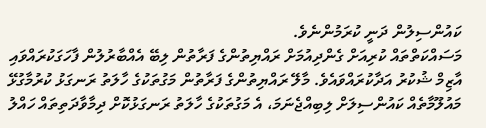ކައުންސިލުން ދަނީ ކުރަމުންނެވެ.
މަސައްކަތްތައް ކުރިއަށް ގެންދިއުމަށް ރައްޔިތުންގެ ފަރާތުން ލިބޭ އެއްބާރުލުން ފާހަގަކުރައްވައި އާޒިމް ޝުކުރު އަދާކުރައްވައެވެ. މާލޭ ރައްޔިތުންގެ ފަރާތުން މަގުތަކުގެ ހާލަތު ރަނގަޅު ކުރުމާގުޅޭ މައުލޫމާތެއް ކައުންސިލަށް ލިބިއްޖެނަމަ، އެ މަގުތަކުގެ ހާލަތު ރަނގަޅުކޮށް ދިމާވާދަތިތައް ހައްލު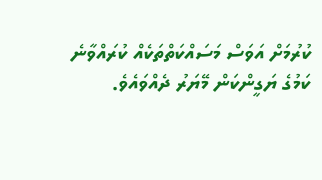ކުރުމަށް އަވަސް މަސައްކަތްތަކެއް ކުރައްވާނެ ކަމުގެ ޔަގީންކަން މޭޔަރު ދެއްވައެވެ.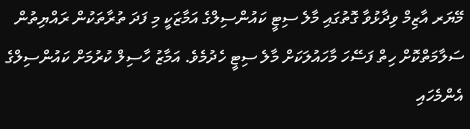މޭޔަރ އާޒިމް ވިދާޅުވާ ގޮތުގައި މާލެ ސިޓީ ކައުންސިލްގެ އަމާޒަކީ މި ފަދަ ތުރާތަކުން ރައްޔިތުން ސަލާމަތްކޮށް ހިތް ފަސޭހަ މާހައުލަކަށް މާލެ ސިޓީ ހެދުމެވެ. އަމާޒު ހާސިލް ކުރުމަށް ކައުންސިލްގެ އެންމެހައި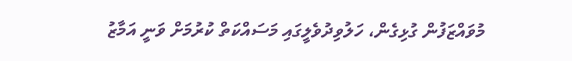މުވައްޒަފުން ގުޅިގެން، ހަލުވިދުވެލީގައި މަސައްކަތް ކުރުމަށް ވަނީ އަމާޒު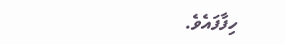ހިފާފައެވެ.